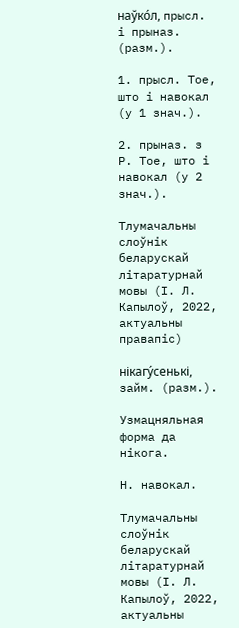наўко́л, прысл. і прыназ. (разм.).

1. прысл. Тое, што і навокал (у 1 знач.).

2. прыназ. з Р. Тое, што і навокал (у 2 знач.).

Тлумачальны слоўнік беларускай літаратурнай мовы (І. Л. Капылоў, 2022, актуальны правапіс)

нікагу́сенькі, займ. (разм.).

Узмацняльная форма да нікога.

Н. навокал.

Тлумачальны слоўнік беларускай літаратурнай мовы (І. Л. Капылоў, 2022, актуальны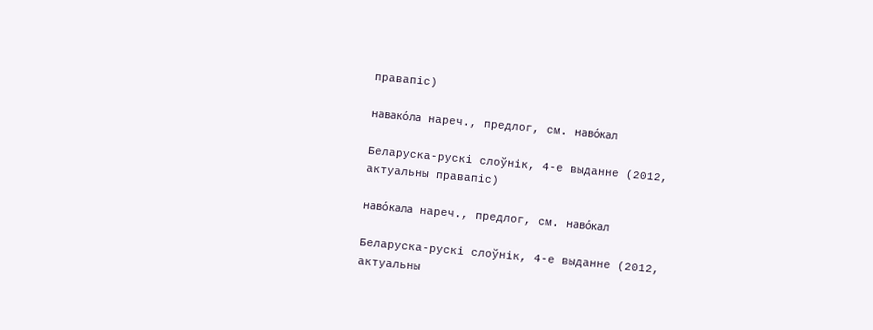правапіс)

навако́ла нареч., предлог, см. наво́кал

Беларуска-рускі слоўнік, 4-е выданне (2012, актуальны правапіс)

наво́кала нареч., предлог, см. наво́кал

Беларуска-рускі слоўнік, 4-е выданне (2012, актуальны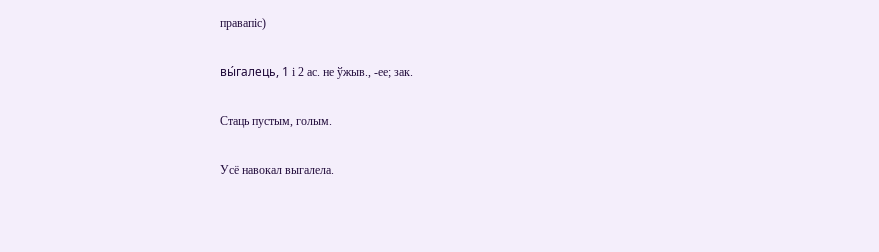правапіс)

вы́галець, 1 і 2 ас. не ўжыв., -ее; зак.

Стаць пустым, голым.

Усё навокал выгалела.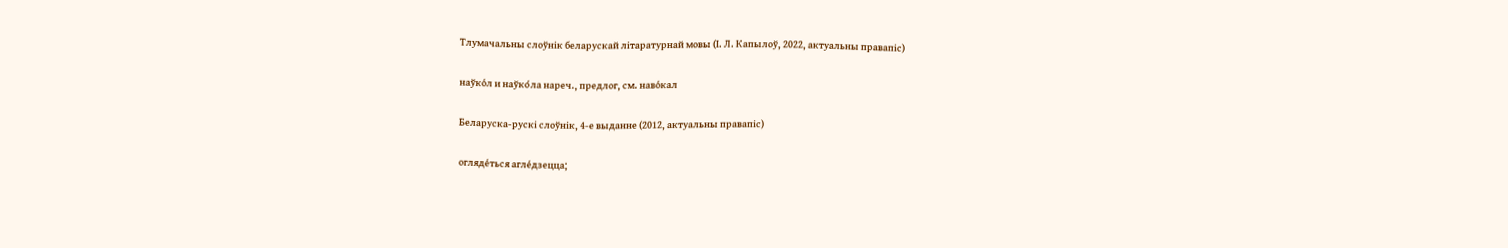Тлумачальны слоўнік беларускай літаратурнай мовы (І. Л. Капылоў, 2022, актуальны правапіс)

наўко́л и наўко́ла нареч., предлог, см. наво́кал

Беларуска-рускі слоўнік, 4-е выданне (2012, актуальны правапіс)

огляде́ться агле́дзецца;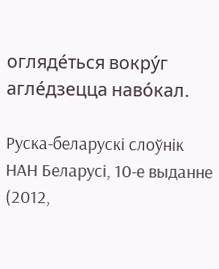огляде́ться вокру́г агле́дзецца наво́кал.

Руска-беларускі слоўнік НАН Беларусі, 10-е выданне (2012,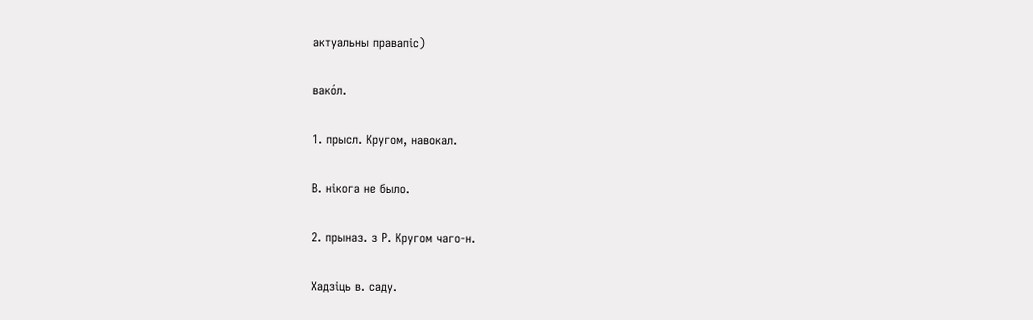актуальны правапіс)

вако́л.

1. прысл. Кругом, навокал.

В. нікога не было.

2. прыназ. з Р. Кругом чаго-н.

Хадзіць в. саду.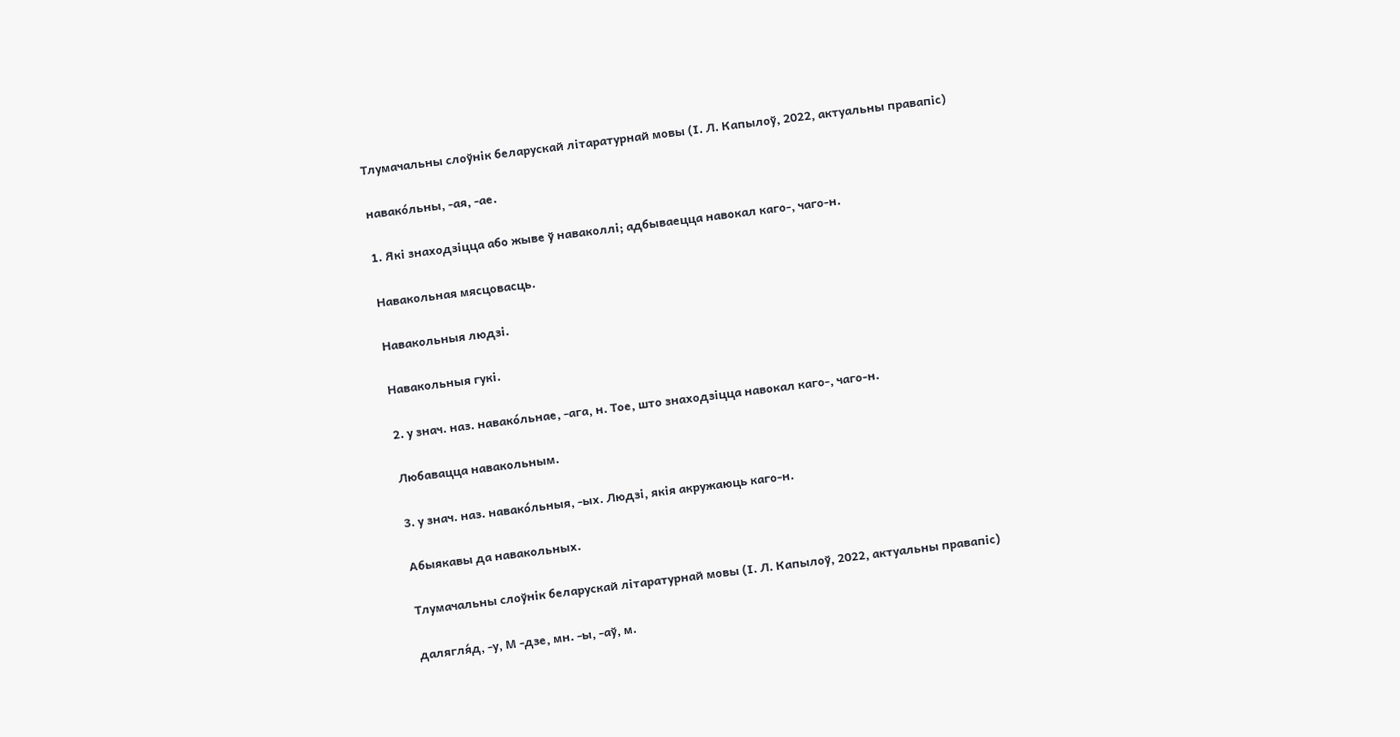Тлумачальны слоўнік беларускай літаратурнай мовы (І. Л. Капылоў, 2022, актуальны правапіс)

навако́льны, -ая, -ае.

1. Які знаходзіцца або жыве ў наваколлі; адбываецца навокал каго-, чаго-н.

Навакольная мясцовасць.

Навакольныя людзі.

Навакольныя гукі.

2. у знач. наз. навако́льнае, -ага, н. Тое, што знаходзіцца навокал каго-, чаго-н.

Любавацца навакольным.

3. у знач. наз. навако́льныя, -ых. Людзі, якія акружаюць каго-н.

Абыякавы да навакольных.

Тлумачальны слоўнік беларускай літаратурнай мовы (І. Л. Капылоў, 2022, актуальны правапіс)

далягля́д, -у, М -дзе, мн. -ы, -аў, м.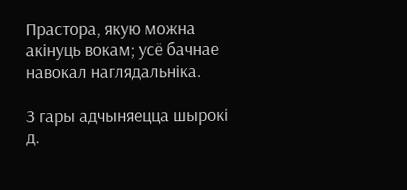Прастора, якую можна акінуць вокам; усё бачнае навокал наглядальніка.

З гары адчыняецца шырокі д.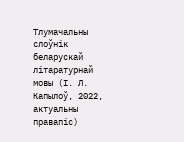Тлумачальны слоўнік беларускай літаратурнай мовы (І. Л. Капылоў, 2022, актуальны правапіс)